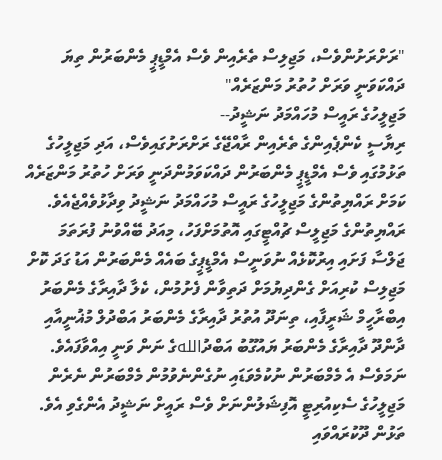"ރަށްރަށުންވެސް، މަޖިލިސް ތެރެއިން ވެސް އެމްޑީޕީ މެންބަރުން ތިޔަ ދައްކަވަނީ ވަރަށް ހުތުރު މަންޒަރެއް"
މަޖިލީހުގެ ރައީސް މުހައްމަދު ނަޝީދު--
ރިޔާސީ ކެންޕެއިންގެ ތެރެއިން ރާއްޖޭގެ ރަށްރަށުގައިވެސް، އަދި މަޖިލީހުގެ ތަޅުމުގައި ވެސް އެމްޑީޕީ މެންބަރުން ދައްކަވަމުންދަނީ ވަރަށް ހުތުރު މަންޒަރެއް ކަމަށް ރައްޔިތުންގެ މަޖިލީހުގެ ރައީސް މުހައްމަދު ނަޝީދު ވިދާޅުވެއްޖެއެވެ.
ރައްޔިތުންގެ މަޖިލީސް ޗުއްޓީގައި އޮތުމަށްފަހު، މިއަދު ބޭއްވުނު ފުރަތަމަ ޖަލްސާ ފަށައި އިރުކޮޅެއް ނުވަނީސް އެމްޑީޕީގެ ބައެއް މެންބަރުން އަޑު ގަދަ ކޮށް މަޖިލިސް ކުރިއަށް ގެންދިޔުމަށް ދަތިވާން ފެށުމުން، ކެލާ ދާއިރާގެ މެންބަރު އިބްރާހީމް ޝަރީފާއި، ތިނަދޫ އުތުރު ދާއިރާގެ މެންބަރު އަބްދުލް މުޣުނީއާއި ދާންދޫ ދާއިރާގެ މެންބަރު ޔައުގޫބު އަބްދުاللهގެ ނަން ވަނީ އިއްވާފައެވެ.
ނަމަވެސް އެ މެމްބަރުން ނުކުމެވަޑައި ނުގެންނެވުމުން މެމްބަރުން ނެރެން މަޖިލީހުގެ ސެކިއުރިޓީ އޮފިޝަލުންނަށް ވެސް ރައީށް ނަޝީދު އެންގެވި އެވެ.
ތަޅުން ދޫކުރައްވައި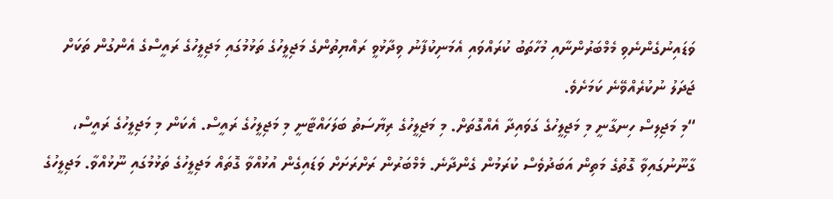ވަޑައިނުގެންނެވި މެމްބަރުންނާއި މުހާތަބު ކުރައްވައި އެމަނިކުފާނު ވިދާޅުވީ ރައްޔިތުންގެ މަޖިލީހުގެ ތަޅުމުގައި މަޖިލީހުގެ ރައީސްގެ އެންގުން ތަކަށް ޖަދަލު ނުކުރެއްވޭނެ ކަމަށެވެ.
“މި މަޖިލިސް ހިނގާނީ މި މަޖިލީހުގެ ގަވައިދާ އެއްގޮތަށް. މި މަޖިލީހުގެ ރިޔާސަތު ބަލަހައްޓާނީ މި މަޖިލީހުގެ ރައީސް. އެކަން މި މަޖިލީހުގެ ރައީސް، ގާނޫނުގައިވާ ގޮތުގެ މަތިން އަބަދުވެސް ކުރަމުން ގެންދާނެ. މެމްބަރުން ރަށްރަށަށް ވަޑައިގެން އުޅުއްވާ ގޮތައް މަޖިލީހުގެ ތަޅުމުގައި ނޫޅުއްވާ. މަޖިލީހުގެ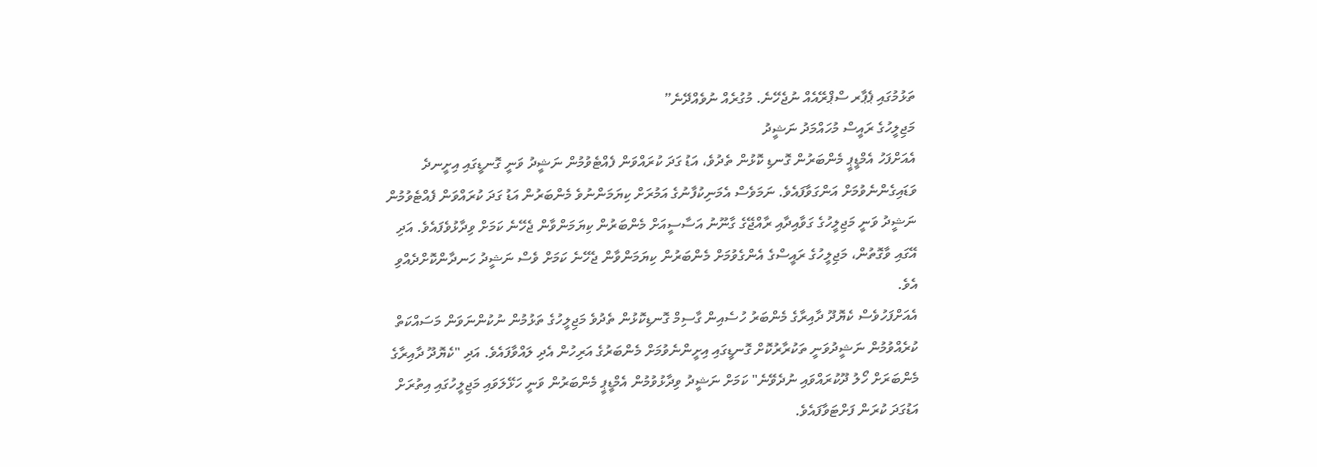ތަޅުމުގައި ޕެޕާރ ސްޕްރޭއެއް ނުޖެހޭނެ. މުގުރެއް ނުވެއްދޭނެ”
މަޖިލީހުގެ ރައީސް މުހައްމަދު ނަޝީދު
އެއަށްފަހު އެމްޑީޕީ މެންބަރުން ގޮނޑި ކޮޅުން ތެދުވެ، އަޑު ގަދަ ކުރައްވަން ފެއްޓެވުމުން ނަޝީދު ވަނީ ގޮނޑީގައި އިށީނދެ ވަޑައިގެންނެވުމަށް އަންގަވާފައެވެ. ނަމަވެސް އެމަނިކުފާނުގެ އަމުރަށް ކިޔަމަންނުވެ މެންބަރުން އަޑު ގަދަ ކުރައްވަން ފެއްޓެވުމުން ނަޝީދު ވަނީ މަޖިލީހުގެ ގަވާއިދާއި ރާއްޖޭގެ ގާނޫނު އަސާސީއަށް މެންބަރުން ކިޔަމަންވާން ޖެހޭނެ ކަމަށް ވިދާޅުވެފައެވެ. އަދި އޭގައި ވާގޮތުން، މަޖިލީހުގެ ރައީސްގެ އެންގެވުމަށް މެންބަރުން ކިޔަމަންވާން ޖެހޭނެ ކަމަށް ވެސް ނަޝީދު ހަނދާންކޮށްދެއްވި އެވެ.
އެއަށްފަހުވެސް ކެޔޮދޫ ދާއިރާގެ މެންބަރު ހުސެއިން ގާސިމް ގޮނޑިކޮޅުން ތެދުވެ މަޖިލީހުގެ ތަޅުމުން ނުކުންނަވަން މަސައްކަތް ކުރެއްވުމުން ނަޝީދުވަނީ ތަކުރާރުކޮށް ގޮނޑީގައި އިށީންނެވުމަށް މެންބަރުގެ އަރިހުން އެދި ލައްވާފައެވެ. އަދި "ކެޔޮދޫ ދާއިރާގެ މެންބަރަށް ހޯލު ދޫކުރައްވައި ނުދެވޭނެ" ކަމަށް ނަޝީދު ވިދާޅުވުމުން އެމްޑީޕީ މެންބަރުން ވަނީ ހަޅޭލަވައި މަޖިލީހުގައި އިތުރަށް އަޑުގަދަ ކުރަން ފަށްޓަވާފައެވެ.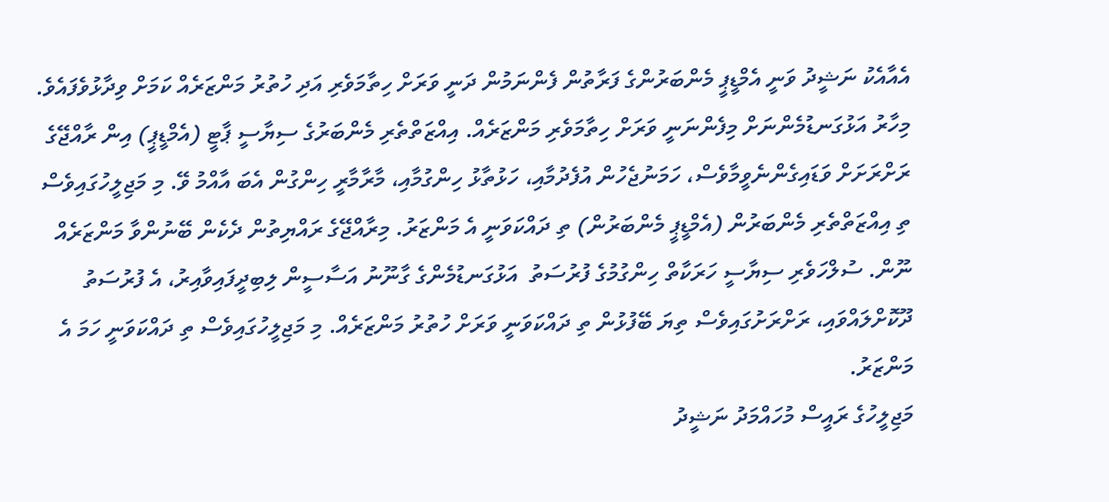އެއާއެކު ނަޝީދު ވަނީ އެމްޑީޕީ މެންބަރުންގެ ފަރާތުން ފެންނަމުން ދަނީ ވަރަށް ހިތާމަވެރި އަދި ހުތުރު މަންޒަރެއް ކަމަށް ވިދާޅުވެފައެވެ.
މިހާރު އަޅުގަނޑުމެންނަށް މިފެންނަނީ ވަރަށް ހިތާމަވެރި މަންޒަރެއް. އިއްޒަތްތެރި މެންބަރުގެ ސިޔާސީ ޕާޓީ (އެމްޑީޕީ) އިން ރާއްޖޭގެ ރަށްރަށަށް ވަޑައިގެންނެވީމާވެސް، ހަމަނުޖެހުން އުފެދުމާއި، ހަޅުތާޅު ހިންގުމާއި، މާރާމާރީ ހިންގުން އެބަ އާއްމު ވޭ. މި މަޖިލީހުގައިވެސް ތި އިއްޒަތްތެރި މެންބަރުން (އެމްޑީޕީ މެންބަރުން) ތި ދައްކަވަނީ އެ މަންޒަރު. މިރާއްޖޭގެ ރައްޔިތުން ދެކެން ބޭނުންވާ މަންޒަރެއް ނޫން. ސުލްހަވެރި ސިޔާސީ ހަރަކާތް ހިންގުމުގެ ފުރުސަތު  އަޅުގަނޑުމެންގެ ގާނޫނު އަސާސީން ލިބިދީފައިވާއިރު، އެ ފުރުސަތު ދޫކޮށްލައްވައި، ރަށްރަށުގައިވެސް ތިޔަ ބޭފުޅުން ތި ދައްކަވަނީ ވަރަށް ހުތުރު މަންޒަރެއް. މި މަޖިލީހުގައިވެސް ތި ދައްކަވަނީ ހަމަ އެ މަންޒަރު.
މަޖިލީހުގެ ރައީސް މުހައްމަދު ނަޝީދު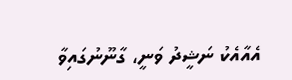އެއާއެކު ނަޝީދު ވަނީ، ގާނޫނުގައިވާ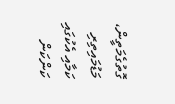ގޮތުގެމަތީން، މަޑުމައިތިރި ކަމާއި އެކުގައި ކަންކަން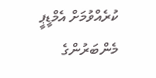ކުރެއްވުމަށް އެމްޑީޕީ މެންބަރުންގެ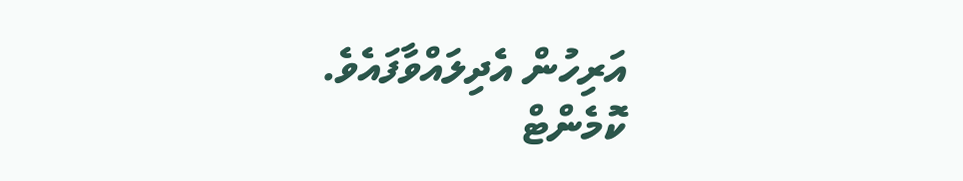އަރިހުން އެދިލައްވާފައެވެ.
ކޮމެންޓް